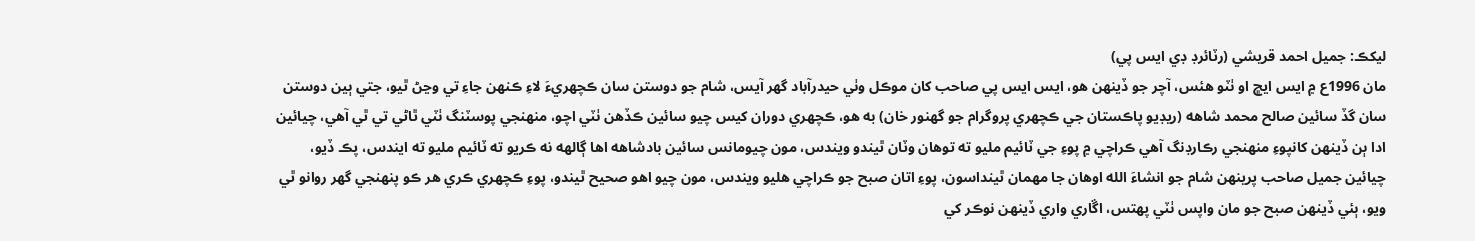ليکڪ: جميل احمد قريشي (رٽائرڊ ڊي ايس پي)
مان 1996ع ۾ ايس ايڇ او ٺٽو هئس، آچر جو ڏينهن هو، ايس ايس پي صاحب کان موڪل وٺي حيدرآباد گهر آيس، شام جو دوستن سان ڪچهريءَ لاءِ ڪنهن جاءِ تي وڃڻ ٿيو، جتي ٻين دوستن سان گڏ سائين صالح محمد شاهه (ريڊيو پاڪستان جي ڪچهري پروگرام جو گهنور خان) به هو، ڪچهري دوران کيس چيو سائين ڪڏهن ٺٽي اچو، منهنجي پوسٽنگ ٺٽي ٿاڻي تي ٿي آهي، چيائين ادا ٻن ڏينهن کانپوءِ منهنجي رڪارڊنگ آهي ڪراچي ۾ پوءِ جي ٽائيم مليو ته توهان وٽان ٿيندو ويندس، مون چيومانس سائين بادشاهه اها ڳالهه نه ڪريو ته ٽائيم مليو ته ايندس، پڪ ڏيو، چيائين جميل صاحب پرينهن شام جو انشاءَ الله اوهان جا مهمان ٿينداسون، پوءِ اتان صبح جو ڪراچي هليو ويندس، مون چيو اهو صحيح ٿيندو، پوءِ ڪچهري ڪري هر ڪو پنهنجي گهر روانو ٿي ويو، ٻئي ڏينهن صبح جو مان واپس ٺٽي پهتس، اڱاري واري ڏينهن نوڪر کي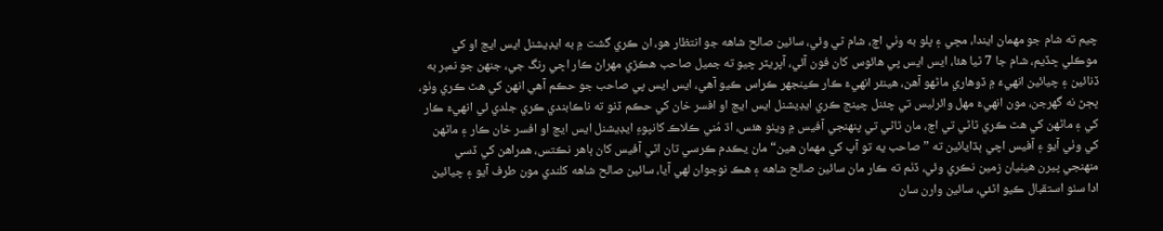چيم ته شام جو مهمان ايندا، مڇي ۽ پلو به وٺي اچ، شام ٿي وئي، سائين صالح شاهه جو انتظار هو، ان ڪري گشت ۾ به ايڊيشنل ايس ايڇ او کي موڪلي ڇڏيم، شام جا 7 ٿيا هئا، ايس ايس پي هائوس کان فون آئي، آپريٽر چيو ته جميل صاحب هڪڙي مهراڻ ڪار اڇي رنگ جي، جنهن جو نمبر به ڏنائين ۽ چيائين انهيءَ ۾ ڏوهاري ماڻهو آهن، هينئر انهيءَ ڪار ڪينجهر ڪراس ڪيو آهي، ايس ايس پي صاحب جو حڪم آهي انهن کي هٿ ڪري وٺو، ڀڄڻ نه گهرجن، مون انهيءَ مهل وائرليس تي چئنل چينج ڪري ايڊيشنل ايس ايڇ او افسر خان کي حڪم ڏنو ته ناڪابندي ڪري جلدي ئي انهيءَ ڪار کي ۽ ماڻهن کي هٿ ڪري ٿاڻي تي اچ، مان ٿاڻي تي پنهنجي آفيس ۾ ويٺو هئس، اڌ مُني ڪلاڪ کانپوءِ ايڊيشنل ايس ايڇ او افسر خان ڪار ۽ ماڻهن کي وٺي آيو ۽ آفيس اچي ٻڌايائين ته ”صاحب يه تو آپ کي مهمان هين“ مان يڪدم ڪرسي تان اٿي آفيس کان ٻاهر نڪتس، همراهن کي ڏسي منهنجي پيرن هيٺيان زمين نڪري وئي، ڏٺم ته ڪار مان سائين صالح شاهه ۽ هڪ نوجوان لهي آيا، سائين صالح شاهه کلندي مون طرف آيو ۽ چيائين ادا سٺو استقبال ڪيو اٿئي، سائين وارن سان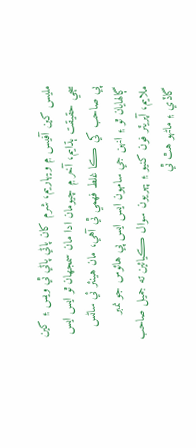مليس کين آفيس ۾ ويهاريم، شرم کان پاڻي پاڻي ٿي ويس ۽ کين سڄي حقيقت ٻڌايم، آخر ۾ چيومان ادا مان سمجهان ٿو ايس ايس پي صاحب کي ڪا غلط فهمي ٿي آهي، مان هينئر ئي ساڻس ڳالهايان ٿو ۽ انهن جي سامهون ايس ايس پي هائوس جو نمبر ملايم، آپريٽر فون کنيو ۽ پهريون سوال ڪيائين ته جميل صاحب گاڏي ۽ ماڻهو هٿ ٿي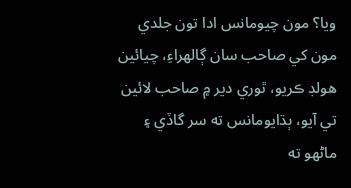ويا؟ مون چيومانس ادا تون جلدي مون کي صاحب سان ڳالهراءِ، چيائين هولڊ ڪريو، ٿوري دير ۾ صاحب لائين تي آيو، ٻڌايومانس ته سر گاڏي ۽ ماڻهو ته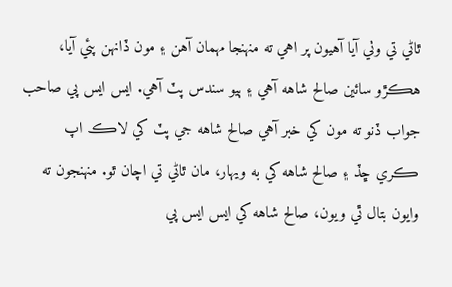ٿاڻي تي وٺي آيا آهيون پر اهي ته منهنجا مهمان آهن ۽ مون ڏانهن پئي آيا، هڪڙو سائين صالح شاهه آهي ۽ ٻيو سندس پٽ آهي. ايس ايس پي صاحب جواب ڏنو ته مون کي خبر آهي صالح شاهه جي پٽ کي لاڪ اپ ڪري ڇڏ ۽ صالح شاهه کي به ويهار، مان ٿاڻي تي اچان ٿو. منهنجون ته وايون بتال ٿي ويون، صالح شاهه کي ايس ايس پي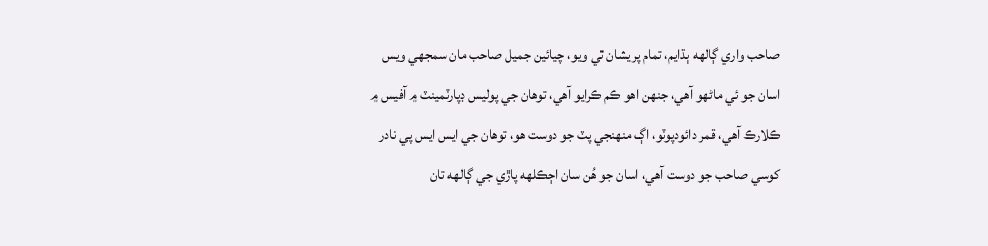صاحب واري ڳالهه ٻڌايم، تمام پريشان ٿي ويو، چيائين جميل صاحب مان سمجهي ويس اسان جو ئي ماڻهو آهي، جنهن اهو ڪم ڪرايو آهي، توهان جي پوليس ڊپارٽمينٽ ۾ آفيس ۾ ڪلارڪ آهي، قمر دائودپوٽو، اڳ منهنجي پٽ جو دوست هو، توهان جي ايس ايس پي نادر کوسي صاحب جو دوست آهي، اسان جو هُن سان اڄڪلهه پاڙي جي ڳالهه تان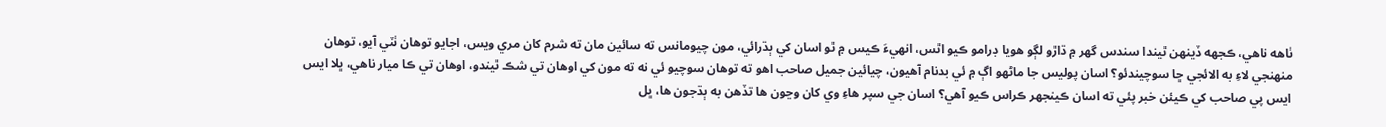ٺاهه ناهي، ڪجهه ڏينهن ٿيندا سندس گهر ۾ ڌاڙو لڳو هويا ڊرامو ڪيو اٿس، انهيءَ ڪيس ۾ ٿو اسان کي ٻڌرائي، مون چيومانس ته سائين مان ته شرم کان مري ويس، اجايو توهان ٺٽي آيو، توهان منهنجي لاءِ به الائجي ڇا سوچيندئو؟ اسان پوليس جا ماڻهو اڳ ۾ ئي بدنام آهيون، چيائين جميل صاحب اهو ته توهان سوچيو ئي نه ته مون کي اوهان تي شڪ ٿيندو، اوهان تي ڪا ميار ناهي، ڀلا ايس ايس پي صاحب کي ڪيئن خبر پئي ته اسان ڪينجهر ڪراس ڪيو آهي؟ اسان جي سپر هاءِ وي کان وڃون ها تڏهن به ٻڌجون ها، ڀل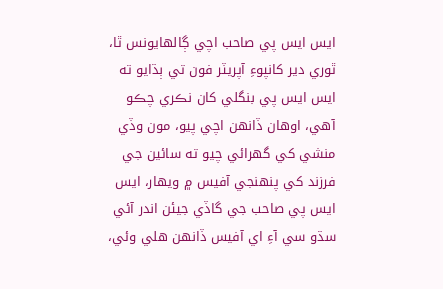ايس ايس پي صاحب اچي ڳالهايونس ٿا، ٿوري دير کانپوءِ آپريٽر فون تي ٻڌايو ته ايس ايس پي بنگلي کان نڪري چڪو آهي، اوهان ڏانهن اچي پيو، مون وڏي منشي کي گهرائي چيو ته سائين جي فرزند کي پنهنجي آفيس ۾ ويهار، ايس ايس پي صاحب جي گاڏي جيئن اندر آئي سڌو سي آءِ اي آفيس ڏانهن هلي وئي،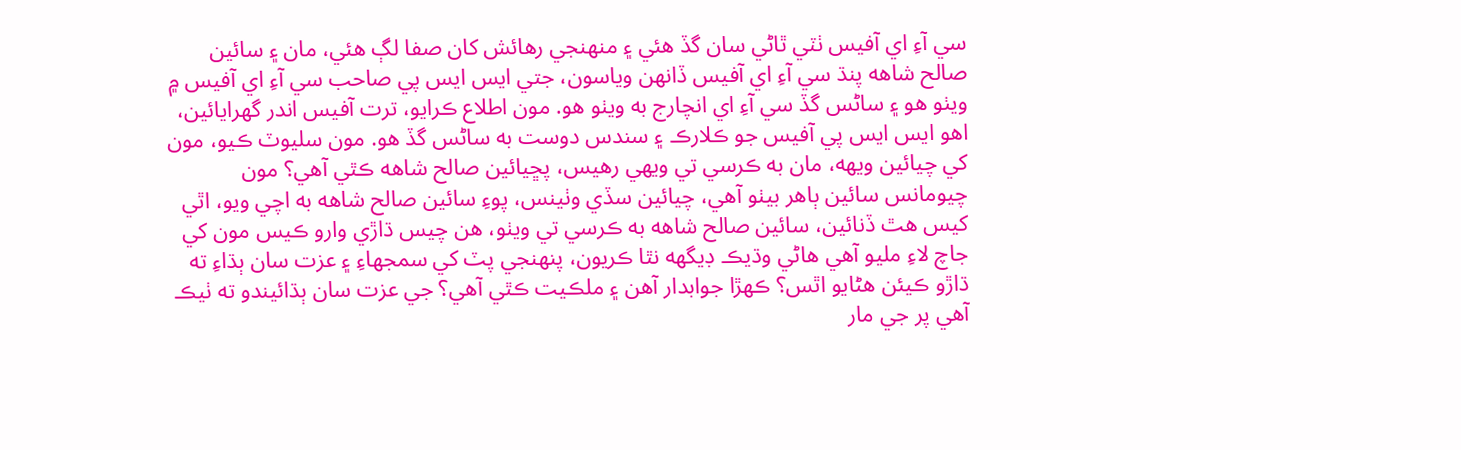سي آءِ اي آفيس ٺٽي ٿاڻي سان گڏ هئي ۽ منهنجي رهائش کان صفا لڳ هئي، مان ۽ سائين صالح شاهه پنڌ سي آءِ اي آفيس ڏانهن وياسون، جتي ايس ايس پي صاحب سي آءِ اي آفيس ۾ ويٺو هو ۽ ساڻس گڏ سي آءِ اي انچارج به ويٺو هو. مون اطلاع ڪرايو، ترت آفيس اندر گهرايائين، اهو ايس ايس پي آفيس جو ڪلارڪ ۽ سندس دوست به ساڻس گڏ هو. مون سليوٽ ڪيو، مون کي چيائين ويهه، مان به ڪرسي تي ويهي رهيس، پڇيائين صالح شاهه ڪٿي آهي؟ مون چيومانس سائين ٻاهر بيٺو آهي، چيائين سڏي وٺينس، پوءِ سائين صالح شاهه به اچي ويو، اٿي کيس هٿ ڏنائين، سائين صالح شاهه به ڪرسي تي ويٺو، هن چيس ڌاڙي وارو ڪيس مون کي جاچ لاءِ مليو آهي هاڻي وڌيڪ ڊيگهه نٿا ڪريون، پنهنجي پٽ کي سمجهاءِ ۽ عزت سان ٻڌاءِ ته ڌاڙو ڪيئن هڻايو اٿس؟ ڪهڙا جوابدار آهن ۽ ملڪيت ڪٿي آهي؟ جي عزت سان ٻڌائيندو ته ٺيڪ آهي پر جي مار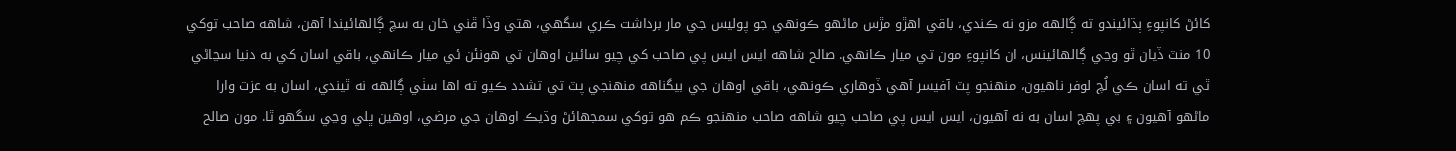کائڻ کانپوءِ ٻڌائيندو ته ڳالهه مزو نه ڪندي، باقي اهڙو مڙس ماڻهو ڪونهي جو پوليس جي مار برداشت ڪري سگهي، هتي وڏا ڦني خان به سچ ڳالهائيندا آهن، شاهه صاحب توکي 10 منٽ ڏيان ٿو وڃي ڳالهائينس، ان کانپوءِ مون تي ميار ڪانهي. صالح شاهه ايس ايس پي صاحب کي چيو سائين اوهان تي هونئن ئي ميار ڪانهي، باقي اسان کي به دنيا سڃاڻي ٿي ته اسان ڪي لُچ لوفر ناهيون، منهنجو پٽ آفيسر آهي ڏوهاري ڪونهي، باقي اوهان جي بيگناهه منهنجي پٽ تي تشدد ڪيو ته اها سٺي ڳالهه نه ٿيندي، اسان به عزت وارا ماڻهو آهيون ۽ بي پهچ اسان به نه آهيون، ايس ايس پي صاحب چيو شاهه صاحب منهنجو ڪم هو توکي سمجهائڻ وڌيڪ اوهان جي مرضي، اوهين ڀلي وڃي سگهو ٿا. مون صالح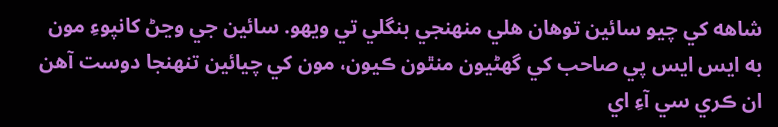شاهه کي چيو سائين توهان هلي منهنجي بنگلي تي ويهو. سائين جي وڃڻ کانپوءِ مون به ايس ايس پي صاحب کي گهڻيون منٿون ڪيون، مون کي چيائين تنهنجا دوست آهن ان ڪري سي آءِ اي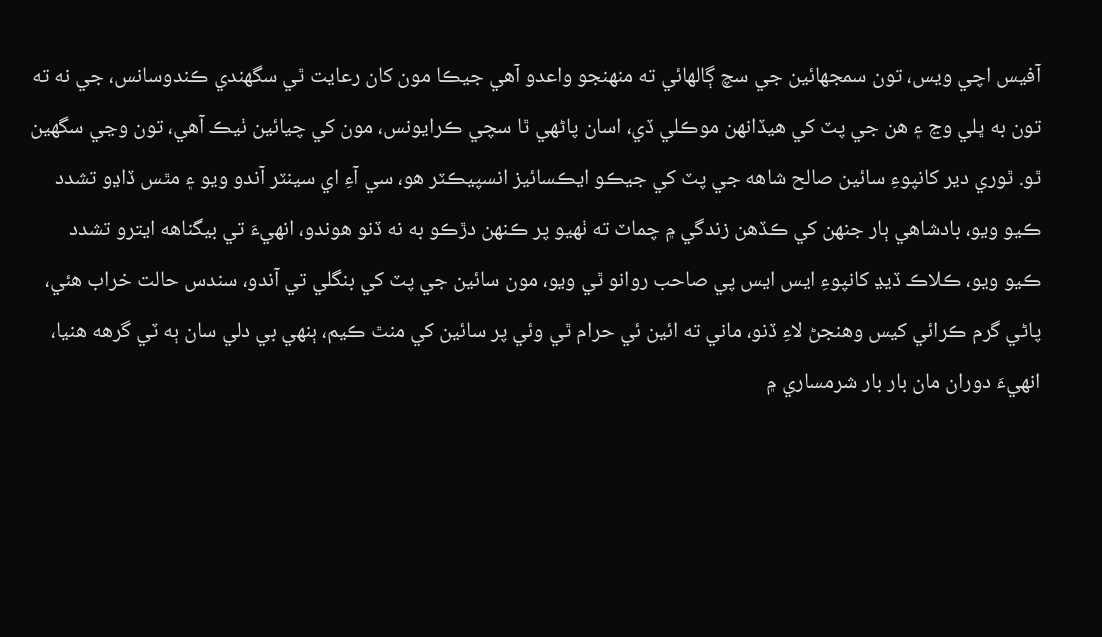آفيس اچي ويس، تون سمجهائين جي سچ ڳالهائي ته منهنجو واعدو آهي جيڪا مون کان رعايت ٿي سگهندي ڪندوسانس، جي نه ته تون به ڀلي وڃ ۽ هن جي پٽ کي هيڏانهن موڪلي ڏي، اسان پاڻهي ٿا سچي ڪرايونس، مون کي چيائين ٺيڪ آهي، تون وڃي سگهين ٿو. ٿوري دير کانپوءِ سائين صالح شاهه جي پٽ کي جيڪو ايڪسائيز انسپيڪٽر هو، سي آءِ اي سينٽر آندو ويو ۽ مٿس ڏاڍو تشدد ڪيو ويو، بادشاهي ٻار جنهن کي ڪڏهن زندگي ۾ چماٽ ته ٺهيو پر ڪنهن دڙڪو به نه ڏنو هوندو، انهيءَ تي بيگناهه ايترو تشدد ڪيو ويو، ڪلاڪ ڏيڍ کانپوءِ ايس ايس پي صاحب روانو ٿي ويو، مون سائين جي پٽ کي بنگلي تي آندو، سندس حالت خراب هئي، پاڻي گرم ڪرائي کيس وهنجڻ لاءِ ڏنو، ماني ته ائين ئي حرام ٿي وئي پر سائين کي منٿ ڪيم، ٻنهي بي دلي سان ٻه ٽي گرهه هنيا، انهيءَ دوران مان بار بار شرمساري ۾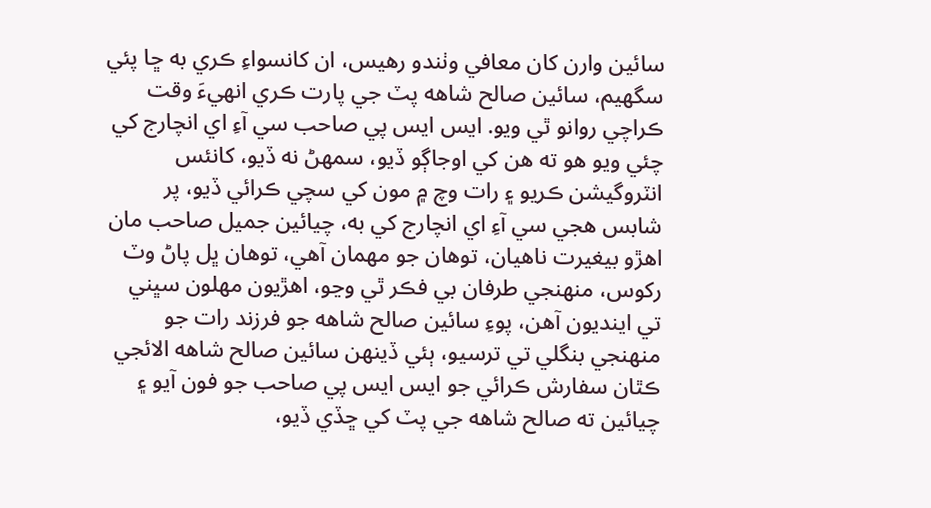سائين وارن کان معافي وٺندو رهيس، ان کانسواءِ ڪري به ڇا پئي سگهيم، سائين صالح شاهه پٽ جي پارت ڪري انهيءَ وقت ڪراچي روانو ٿي ويو. ايس ايس پي صاحب سي آءِ اي انچارج کي چئي ويو هو ته هن کي اوجاڳو ڏيو، سمهڻ نه ڏيو، کانئس انٽروگيشن ڪريو ۽ رات وچ ۾ مون کي سچي ڪرائي ڏيو، پر شابس هجي سي آءِ اي انچارج کي به، چيائين جميل صاحب مان اهڙو بيغيرت ناهيان، توهان جو مهمان آهي، توهان ڀل پاڻ وٽ رکوس، منهنجي طرفان بي فڪر ٿي وڃو، اهڙيون مهلون سڀني تي اينديون آهن، پوءِ سائين صالح شاهه جو فرزند رات جو منهنجي بنگلي تي ترسيو، ٻئي ڏينهن سائين صالح شاهه الائجي ڪٿان سفارش ڪرائي جو ايس ايس پي صاحب جو فون آيو ۽ چيائين ته صالح شاهه جي پٽ کي ڇڏي ڏيو،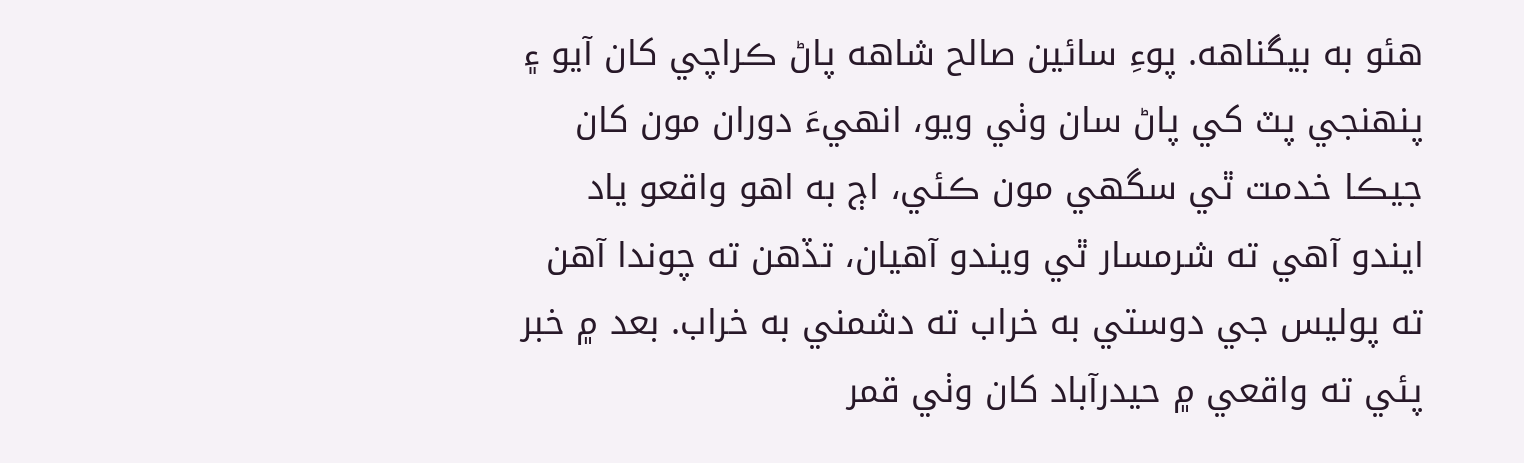هئو به بيگناهه. پوءِ سائين صالح شاهه پاڻ ڪراچي کان آيو ۽ پنهنجي پٽ کي پاڻ سان وٺي ويو، انهيءَ دوران مون کان جيڪا خدمت ٿي سگهي مون ڪئي، اڄ به اهو واقعو ياد ايندو آهي ته شرمسار ٿي ويندو آهيان، تڏهن ته چوندا آهن ته پوليس جي دوستي به خراب ته دشمني به خراب. بعد ۾ خبر پئي ته واقعي ۾ حيدرآباد کان وٺي قمر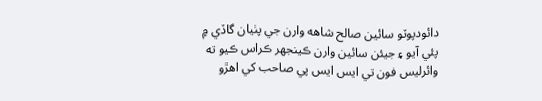دائودپوٽو سائين صالح شاهه وارن جي پٺيان گاڏي ۾ پئي آيو ۽ جيئن سائين وارن ڪينجهر ڪراس ڪيو ته وائرليس فون تي ايس ايس پي صاحب کي اهڙو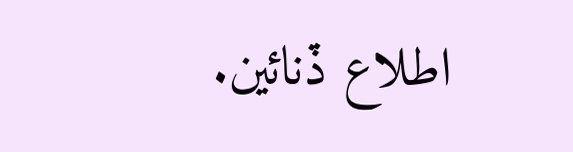اطلاع ڏنائين.